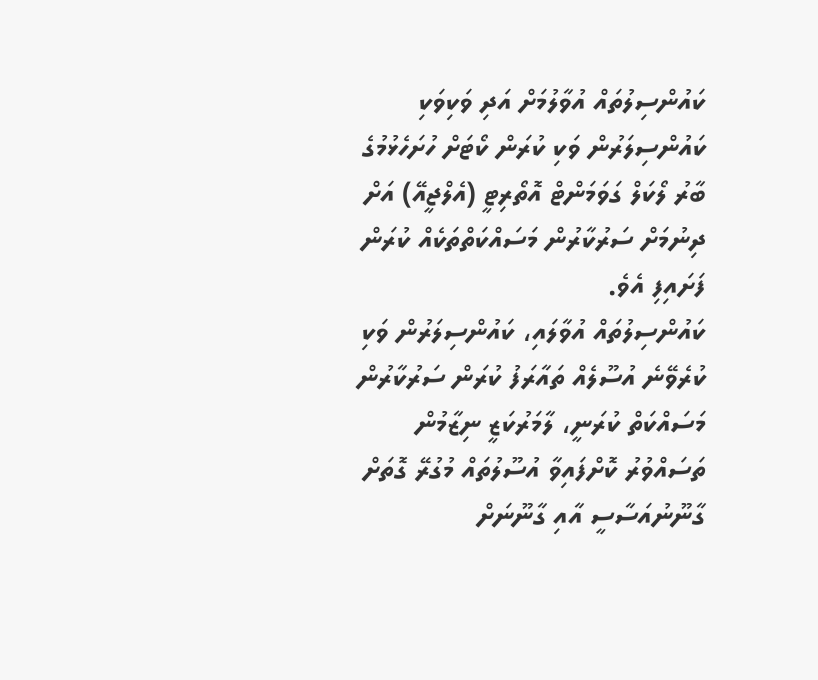ކައުންސިލުތައް އުވާލުމަށް އަދި ވަކިވަކި ކައުންސިލަރުން ވަކި ކުރަން ކޯޓަށް ހުށަހެޅުމުގެ ބާރު ލޯކަލް ގަވަމަންޓް އޮތޯރިޓީ (އެލްޖީއޭ) އަށް ދިނުމަށް ސަރުކާރުން މަސައްކަތްތަކެއް ކުރަން ފަށައިފި އެވެ.
ކައުންސިލުތައް އުވާލައި، ކައުންސިލަރުން ވަކި ކުރެވޭނެ އުސޫލެއް ތައާރަފު ކުރަން ސަރުކާރުން މަސައްކަތް ކުރަނީ، ލާމަރުކަޒީ ނިޒާމުން ތަސައްވުރު ކޮށްފައިވާ އުސޫލުތައް މުގުރޭ ގޮތަށް ގާނޫނުއަސާސީ އާއި ގާނޫނަށް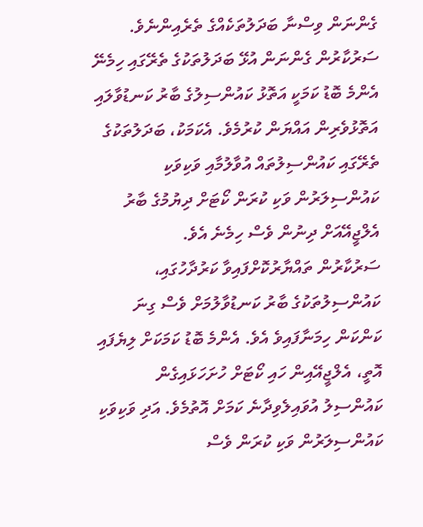ގެންނަން ވިސްނާ ބަދަލުތަކެއްގެ ތެރެއިންނެވެ.
ސަރުކާރުން ގެންނަން އުޅޭ ބަދަލުތަކުގެ ތެރޭގައި ހިމެނޭ އެންމެ ބޮޑު ކަމަކީ އަތޮޅު ކައުންސިލުގެ ބާރު ކަނޑުވާލައި އަތޮޅުވެރިން އައްޔަން ކުރުމެވެ. އެކަމަކު، ބަދަލުތަކުގެ ތެރޭގައި ކައުންސިލުތައް އުވާލުމާއި ވަކިވަކި ކައުންސިލަރުން ވަކި ކުރަން ކޯޓަށް ދިޔުމުގެ ބާރު އެލްޖީއޭއަށް ދިނުން ވެސް ހިމެނެ އެވެ.
ސަރުކާރުން ތައްޔާރުކޮށްފައިވާ ކަރުދާހުގައި، ކައުންސިލުތަކުގެ ބާރު ކަނޑުވާލުމަށް ވެސް ގިނަ ކަންކަން ހިމަނާފައިވެ އެވެ. އެންމެ ބޮޑު ކަމަކަށް ލިޔެފައި އޮތީ، އެލްޖީއޭއިން ހައި ކޯޓަށް ހުށަހަޅައިގެން ކައުންސިލު އުވައިލެވިދާނެ ކަމަށް އޮތުމެވެ. އަދި ވަކިވަކި ކައުންސިލަރުން ވަކި ކުރަން ވެސް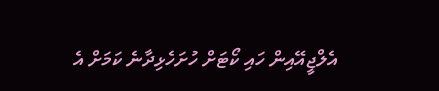އެލްޖީއޭއިން ހައި ކޯޓަށް ހުށަހެޅިދާނެ ކަމަށް އެ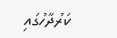ކަރުދާހުގައި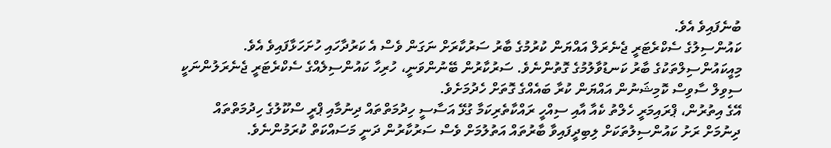ބުނެފައިވެ އެވެ.
ކައުންސިލުގެ ސެކްރެޓަރީ ޖެނެރަލް އައްޔަން ކުރުމުގެ ބާރު ސަރުކާރަށް ނަގަން ވެސް އެ ކަރުދާހައި ހުށަހަޅާފައިވެ އެވެ. މިއީކައުންސިލްތަކުގެ ބާރު ކަނޑުވާލުމުގެ ގޮތުންނެވެ. ސަރުކާރުން ބޭނުންވަނީ، ހުރިހާ ކައުންސިލެއްގެ ސެކްރެޓަރީ ޖެނެރަލުންނަކީ ސިވިލް ސާވިސް ކޮމިޝަނުން އައްޔަން ކުރާ ބައެއްގެ ގޮތަށް ހެދުމަށެވެ.
އޭގެ އިތުރުން، ޕްރައިމަރީ ހެލްތު ކެއާ އާއި ސިއްހީ ރައްކާތެރިކަމާ ގުޅޭ އަސާސީ ހިދުމަތްތައް ދިނުމާއި ޕްރީ ސްކޫލުގެ ހިދުމަތްތައް ދިނުމަށް ރަށު ކައުންސިލުތަކަށް ލިބިދީފައިވާ ބާރުތައް އަތުލުމަށް ވެސް ސަރުކާރުން ދަނީ މަސައްކަތް ކުރަމުންނެވެ.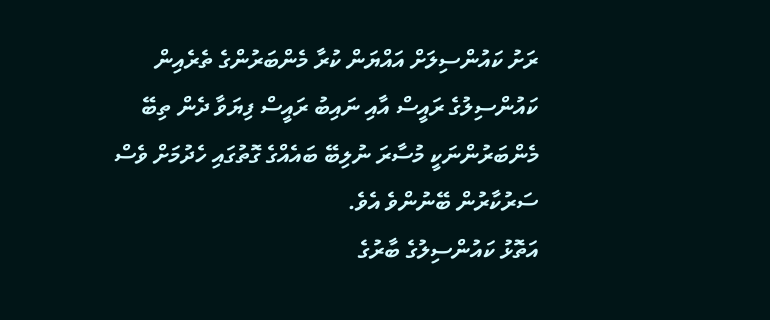ރަށު ކައުންސިލަށް އައްޔަން ކުރާ މެންބަރުންގެ ތެރެއިން ކައުންސިލުގެ ރައީސް އާއި ނައިބު ރައީސް ފިޔަވާ ދެން ތިބޭ މެންބަރުންނަކީ މުސާރަ ނުލިބޭ ބައެއްގެ ގޮތުގައި ހެދުމަށް ވެސް ސަރުކާރުން ބޭނުންވެ އެވެ.
އަތޮޅު ކައުންސިލުގެ ބާރުގެ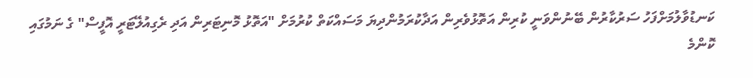ކަނޑުވާލުމަށްފަހު ސަރުކާރުން ބޭނުންވަނީ ކުރިން އަތޮޅުވެރިން އަދާކުރަމުންދިޔަ މަސައްކަތް ކުރުމަށް "އަތޮޅު މޮނިޓަރިން އަދި ރެގިއުލޭޓަރީ އޮފީސް" ގެ ނަމުގައި ކޮންމެ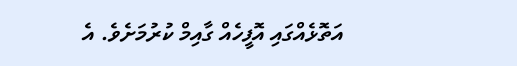އަތޮޅެއްގައި އޮފީހެއް ގާއިމް ކުރުމަށެވެ. އެ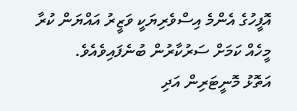އޮފީހުގެ އެންމެ އިސްވެރިޔަކީ ވަޒީރު އައްޔަން ކުރާ މީހެއް ކަމަށް ސަރުކާރުން ބުނެފައިވެއެވެ.
އަތޮޅު މޮނީޓަރިން އަދި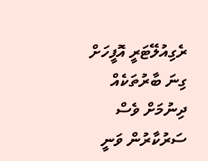ރެގިއުލޭޓަރީ އޮފީހަށް ގިނަ ބާރުތަކެއް ދިނުމަށް ވެސް ސަރުކާރުން ވަނީ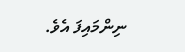ނިންމައިފަ އެވެ.